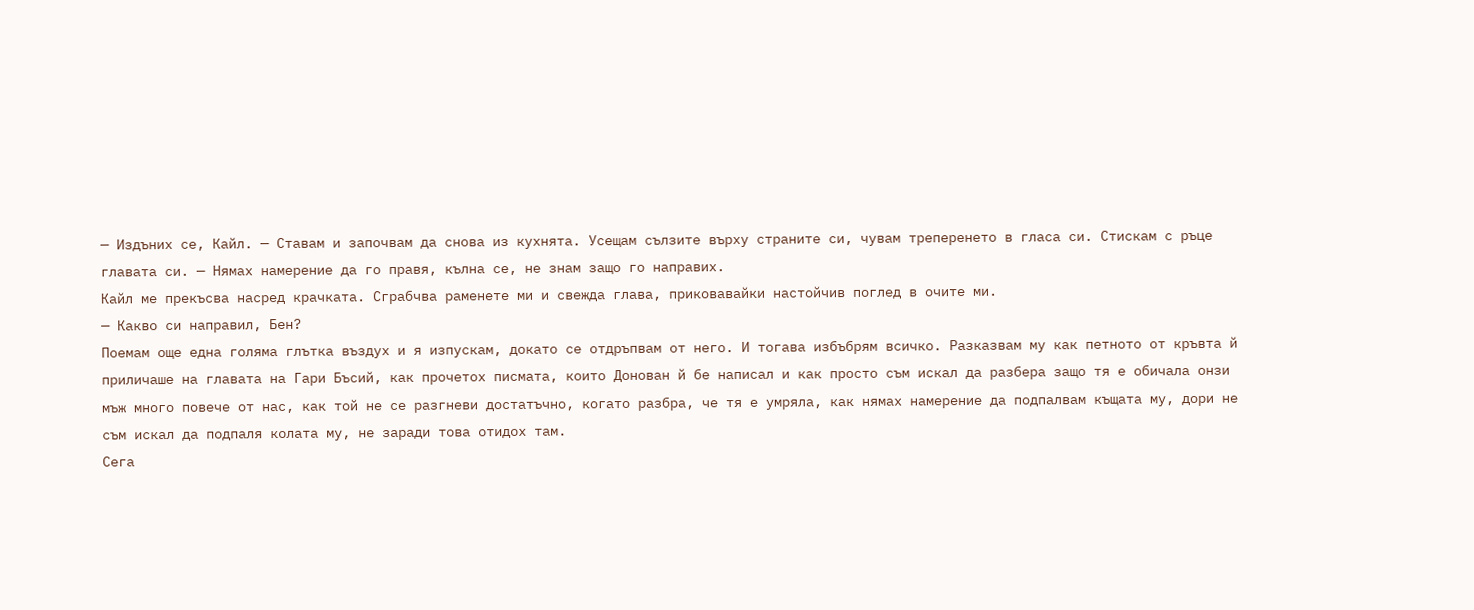— Издъних се, Кайл. — Ставам и започвам да снова из кухнята. Усещам сълзите върху страните си, чувам треперенето в гласа си. Стискам с ръце главата си. — Нямах намерение да го правя, кълна се, не знам защо го направих.
Кайл ме прекъсва насред крачката. Сграбчва раменете ми и свежда глава, приковавайки настойчив поглед в очите ми.
— Какво си направил, Бен?
Поемам още една голяма глътка въздух и я изпускам, докато се отдръпвам от него. И тогава избъбрям всичко. Разказвам му как петното от кръвта й приличаше на главата на Гари Бъсий, как прочетох писмата, които Донован й бе написал и как просто съм искал да разбера защо тя е обичала онзи мъж много повече от нас, как той не се разгневи достатъчно, когато разбра, че тя е умряла, как нямах намерение да подпалвам къщата му, дори не съм искал да подпаля колата му, не заради това отидох там.
Сега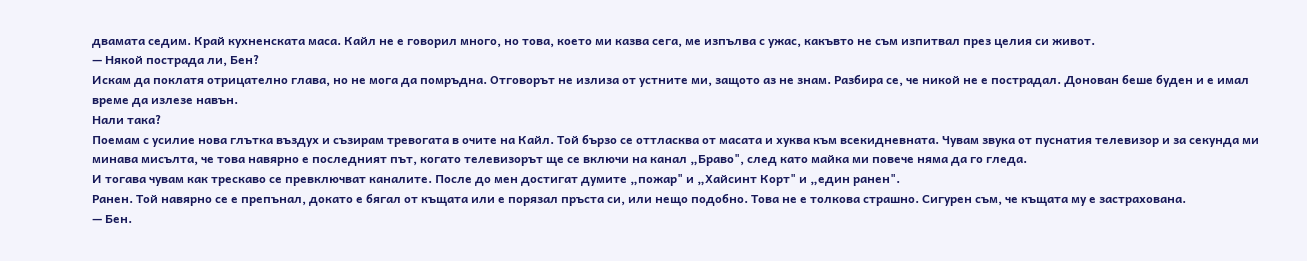двамата седим. Край кухненската маса. Кайл не е говорил много, но това, което ми казва сега, ме изпълва с ужас, какъвто не съм изпитвал през целия си живот.
— Някой пострада ли, Бен?
Искам да поклатя отрицателно глава, но не мога да помръдна. Отговорът не излиза от устните ми, защото аз не знам. Разбира се, че никой не е пострадал. Донован беше буден и е имал време да излезе навън.
Нали така?
Поемам с усилие нова глътка въздух и съзирам тревогата в очите на Кайл. Той бързо се оттласква от масата и хуква към всекидневната. Чувам звука от пуснатия телевизор и за секунда ми минава мисълта, че това навярно е последният път, когато телевизорът ще се включи на канал „Браво", след като майка ми повече няма да го гледа.
И тогава чувам как трескаво се превключват каналите. После до мен достигат думите „пожар" и „Хайсинт Корт" и „един ранен".
Ранен. Той навярно се е препънал, докато е бягал от къщата или е порязал пръста си, или нещо подобно. Това не е толкова страшно. Сигурен съм, че къщата му е застрахована.
— Бен.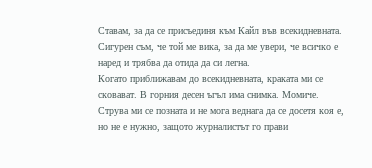Ставам, за да се присъединя към Кайл във всекидневната. Сигурен съм, че той ме вика, за да ме увери, че всичко е наред и трябва да отида да си легна.
Когато приближавам до всекидневната, краката ми се сковават. В горния десен ъгъл има снимка. Момиче. Струва ми се позната и не мога веднага да се досетя коя е, но не е нужно, защото журналистът го прави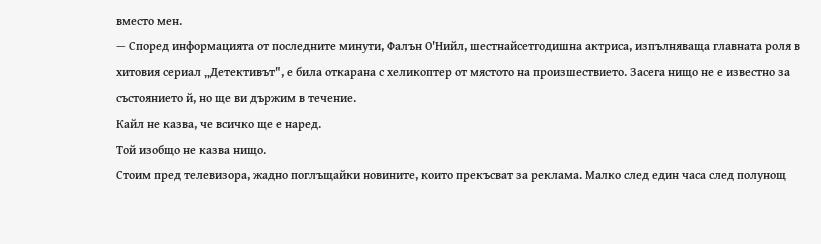вместо мен.
— Според информацията от последните минути, Фалън О'Нийл, шестнайсетгодишна актриса, изпълняваща главната роля в хитовия сериал „Детективът", е била откарана с хеликоптер от мястото на произшествието. Засега нищо не е известно за състоянието й, но ще ви държим в течение.
Кайл не казва, че всичко ще е наред.
Той изобщо не казва нищо.
Стоим пред телевизора, жадно поглъщайки новините, които прекъсват за реклама. Малко след един часа след полунощ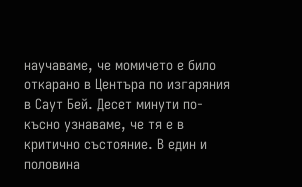научаваме, че момичето е било откарано в Центъра по изгаряния в Саут Бей. Десет минути по-късно узнаваме, че тя е в критично състояние. В един и половина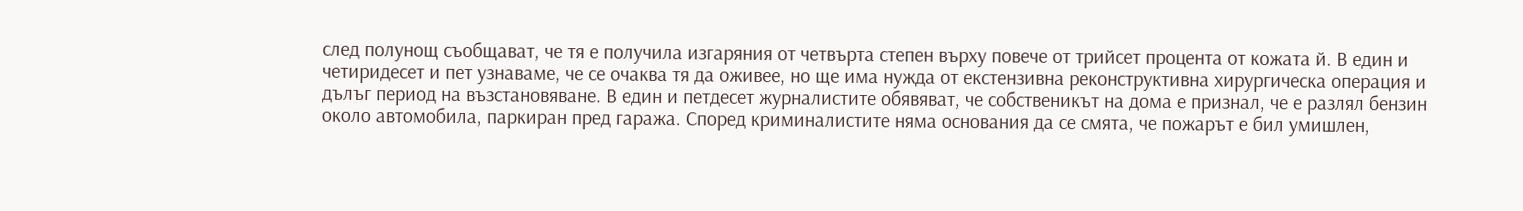след полунощ съобщават, че тя е получила изгаряния от четвърта степен върху повече от трийсет процента от кожата й. В един и четиридесет и пет узнаваме, че се очаква тя да оживее, но ще има нужда от екстензивна реконструктивна хирургическа операция и дълъг период на възстановяване. В един и петдесет журналистите обявяват, че собственикът на дома е признал, че е разлял бензин около автомобила, паркиран пред гаража. Според криминалистите няма основания да се смята, че пожарът е бил умишлен,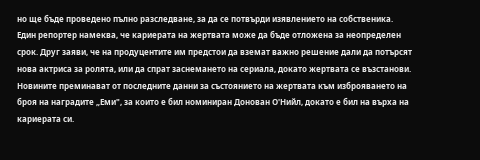но ще бъде проведено пълно разследване, за да се потвърди изявлението на собственика.
Един репортер намеква, че кариерата на жертвата може да бъде отложена за неопределен срок. Друг заяви, че на продуцентите им предстои да вземат важно решение дали да потърсят нова актриса за ролята, или да спрат заснемането на сериала, докато жертвата се възстанови. Новините преминават от последните данни за състоянието на жертвата към изброяването на броя на наградите „Еми", за които е бил номиниран Донован О'Нийл, докато е бил на върха на кариерата си.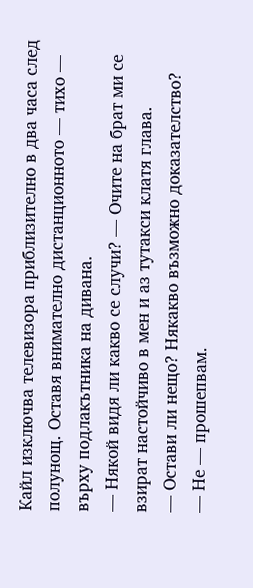Кайл изключва телевизора приблизително в два часа след полунощ. Оставя внимателно дистанционното — тихо — върху подлакътника на дивана.
— Някой видя ли какво се случи? — Очите на брат ми се взират настойчиво в мен и аз тутакси клатя глава.
— Остави ли нещо? Някакво възможно доказателство?
— Не — прошепвам.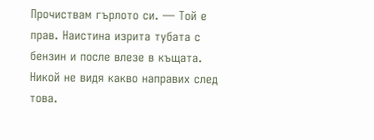Прочиствам гърлото си. — Той е прав. Наистина изрита тубата с бензин и после влезе в къщата. Никой не видя какво направих след това.